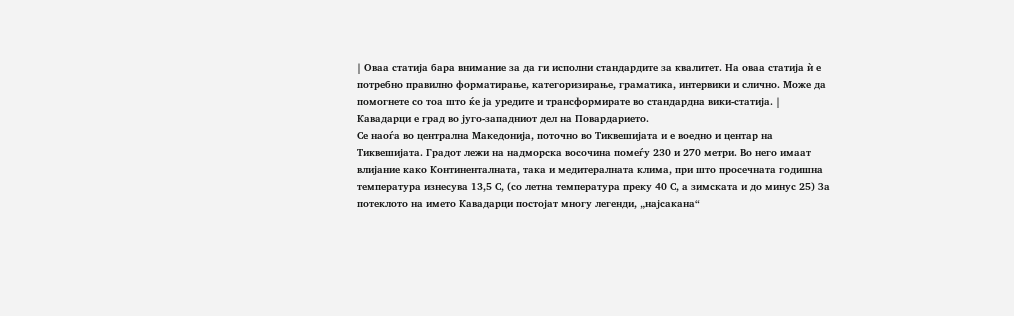| Оваа статија бара внимание за да ги исполни стандардите за квалитет. На оваа статија ѝ е потребно правилно форматирање, категоризирање, граматика, интервики и слично. Може да помогнете со тоа што ќе ја уредите и трансформирате во стандардна вики-статија. |
Кавадарци е град во југо-западниот дел на Повардарието.
Се наоѓа во централна Македонија, поточно во Тиквешијата и е воедно и центар на Тиквешијата. Градот лежи на надморска восочина помеѓу 230 и 270 метри. Во него имаат влијание како Континенталната, така и медитералната клима, при што просечната годишна температура изнесува 13,5 С, (со летна температура преку 40 С, а зимската и до минус 25) За потеклото на името Кавадарци постојат многу легенди, „најсакана“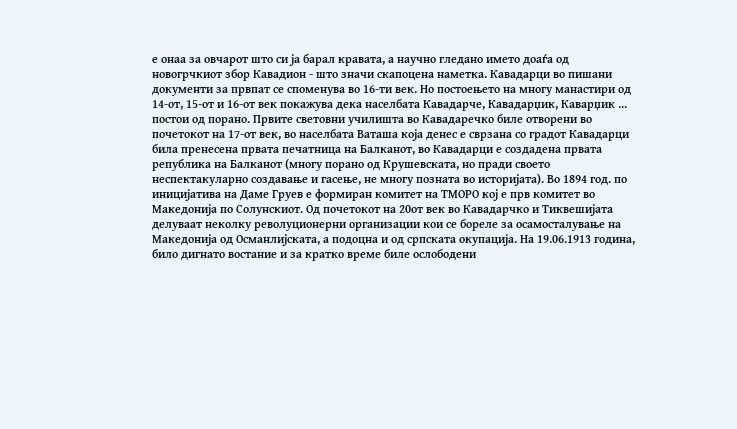е онаа за овчарот што си ја барал кравата, а научно гледано името доаѓа од новогрчкиот збор Кавадион - што значи скапоцена наметка. Кавадарци во пишани документи за првпат се споменува во 16-ти век. Но постоењето на многу манастири од 14-от, 15-от и 16-от век покажува дека населбата Кавадарче, Кавадарџик, Каварџик ... постои од порано. Првите световни училишта во Кавадаречко биле отворени во почетокот на 17-от век, во населбата Ваташа која денес е сврзана со градот Кавадарци била пренесена првата печатница на Балканот, во Кавадарци е создадена првата република на Балканот (многу порано од Крушевската, но пради своето неспектакуларно создавање и гасење, не многу позната во историјата). Во 1894 год. по иницијатива на Даме Груев е формиран комитет на ТМОРО кој е прв комитет во Македонија по Солунскиот. Од почетокот на 20от век во Кавадарчко и Тиквешијата делуваат неколку револуционерни организации кои се бореле за осамосталување на Македонија од Османлијската, а подоцна и од српската окупација. На 19.06.1913 година, било дигнато востание и за кратко време биле ослободени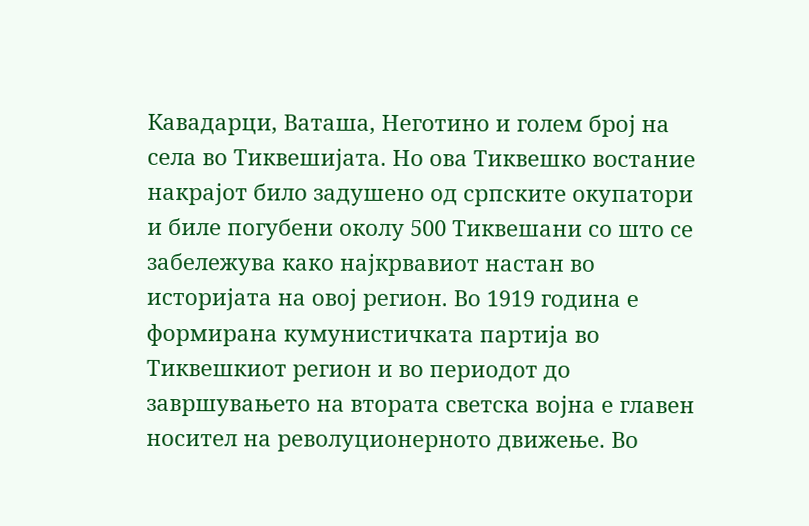Кавадарци, Ваташа, Неготино и голем број на села во Тиквешијата. Но ова Тиквешко востание накрајот било задушено од српските окупатори и биле погубени околу 500 Тиквешани со што се забележува како најкрвавиот настан во историјата на овој регион. Во 1919 година е формирана кумунистичката партија во Тиквешкиот регион и во периодот до завршувањето на втората светска војна е главен носител на револуционерното движење. Во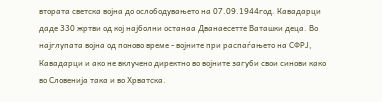втората светска војна до ослободувањето на 07.09.1944год. Кавадарци даде 330 жртви од кој најболни останаа Дванаесетте Ваташки деца. Во најглупата војна од поново време - војните при распаѓањето на СФРЈ, Кавадарци и ако не вклучено директно во војните загуби свои синови како во Словенија така и во Хрватска.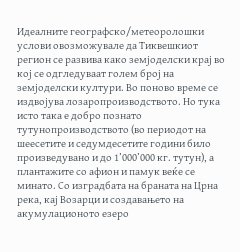Идеалните географско/метеоролошки услови овозможувале да Тиквешкиот регион се развива како земјоделски крај во кој се одгледуваат голем број на земјоделски култури. Во поново време се издвојува лозаропроизводството. Но тука исто така е добро познато тутунопроизводството (во периодот на шеесетите и седумдесетите години било произведувано и до 1’000’000 кг. тутун), а плантажите со афион и памук веќе се минато. Со изградбата на браната на Црна река, кај Возарци и создавањето на акумулационото езеро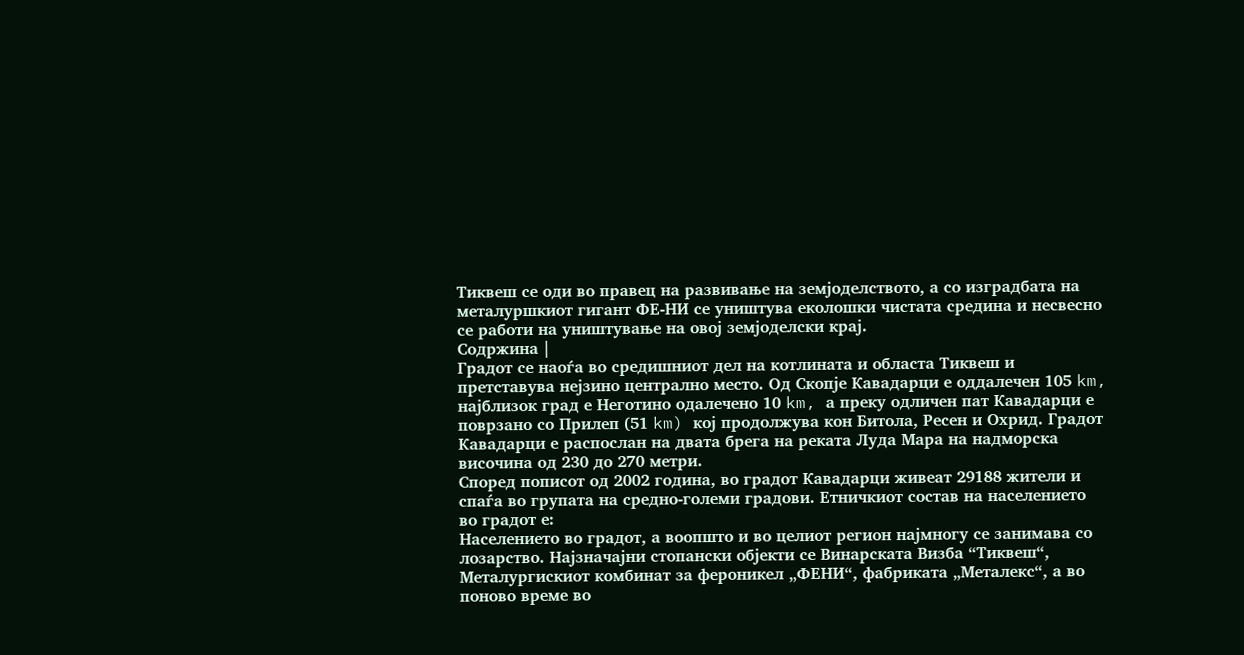Тиквеш се оди во правец на развивање на земјоделството, а со изградбата на металуршкиот гигант ФЕ-НИ се уништува еколошки чистата средина и несвесно се работи на уништување на овој земјоделски крај.
Содржина |
Градот се наоѓа во средишниот дел на котлината и областа Тиквеш и претставува нејзино централно место. Од Скопје Кавадарци е оддалечен 105 km, најблизок град е Неготино одалечено 10 km, а преку одличен пат Кавадарци е поврзано со Прилеп (51 km) кој продолжува кон Битола, Ресен и Охрид. Градот Кавадарци е распослан на двата брега на реката Луда Мара на надморска височина од 230 до 270 метри.
Според пописот од 2002 година, во градот Кавадарци живеат 29188 жители и спаѓа во групата на средно-големи градови. Етничкиот состав на населението во градот е:
Населението во градот, а воопшто и во целиот регион најмногу се занимава со лозарство. Најзначајни стопански објекти се Винарската Визба “Тиквеш“, Металургискиот комбинат за фероникел „ФЕНИ“, фабриката „Металекс“, а во поново време во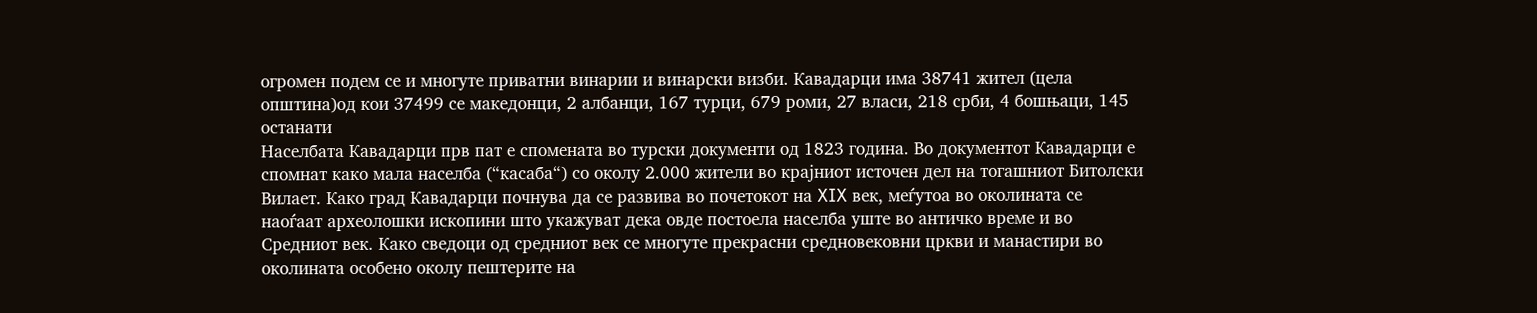огромен подем се и многуте приватни винарии и винарски визби. Кавадарци има 38741 жител (цела општина)од кои 37499 се македонци, 2 албанци, 167 турци, 679 роми, 27 власи, 218 срби, 4 бошњаци, 145 останати
Населбата Кавадарци прв пат е спомената во турски документи од 1823 година. Во документот Кавадарци е спомнат како мала населба (“касаба“) со околу 2.000 жители во крајниот источен дел на тогашниот Битолски Вилает. Како град Кавадарци почнува да се развива во почетокот на XIX век, меѓутоа во околината се наоѓаат археолошки ископини што укажуват дека овде постоела населба уште во античко време и во Средниот век. Како сведоци од средниот век се многуте прекрасни средновековни цркви и манастири во околината особено околу пештерите на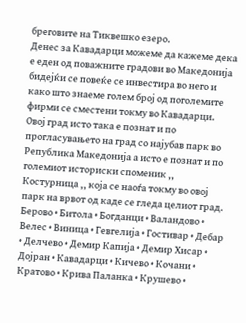бреговите на Тиквешко езеро.
Денес за Кавадарци можеме да кажеме дека е еден од поважните градови во Македонија бидејќи се повеќе се инвестира во него и како што знаеме голем број од поголемите фирми се сместени токму во Кавадарци.
Овој град исто така е познат и по прогласувањето на град со најубав парк во Република Македонија а исто е познат и по големиот историски споменик ,, Костурница ,, која се наоѓа токму во овој парк на врвот од каде се гледа целиот град.
Берово • Битола • Богданци • Валандово • Велес • Виница • Гевгелија • Гостивар • Дебар • Делчево • Демир Капија • Демир Хисар • Дојран • Кавадарци • Кичево • Кочани • Кратово • Крива Паланка • Крушево •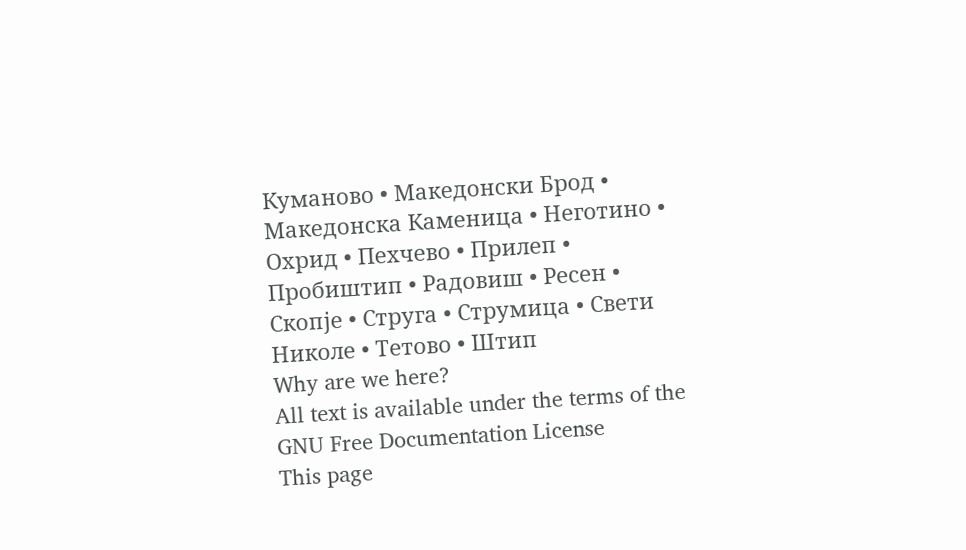Куманово • Македонски Брод • Македонска Каменица • Неготино • Охрид • Пехчево • Прилеп • Пробиштип • Радовиш • Ресен • Скопје • Струга • Струмица • Свети Николе • Тетово • Штип
Why are we here?
All text is available under the terms of the GNU Free Documentation License
This page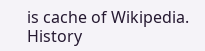is cache of Wikipedia. History